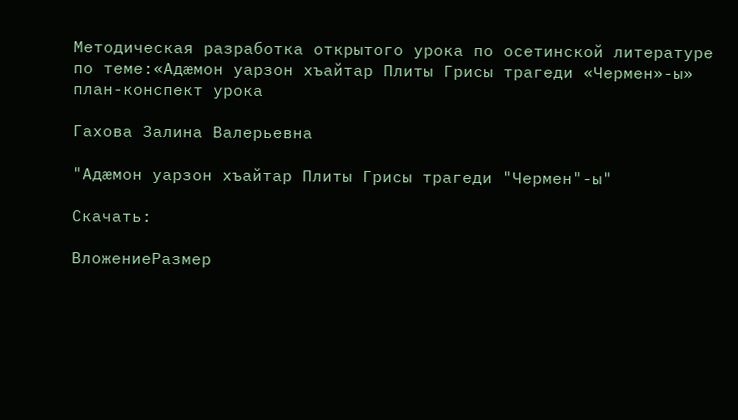Методическая разработка открытого урока по осетинской литературе по теме:«Адæмон уарзон хъайтар Плиты Грисы трагеди «Чермен»-ы»
план-конспект урока

Гахова Залина Валерьевна

"Адæмон уарзон хъайтар Плиты Грисы трагеди "Чермен"-ы"

Скачать:

ВложениеРазмер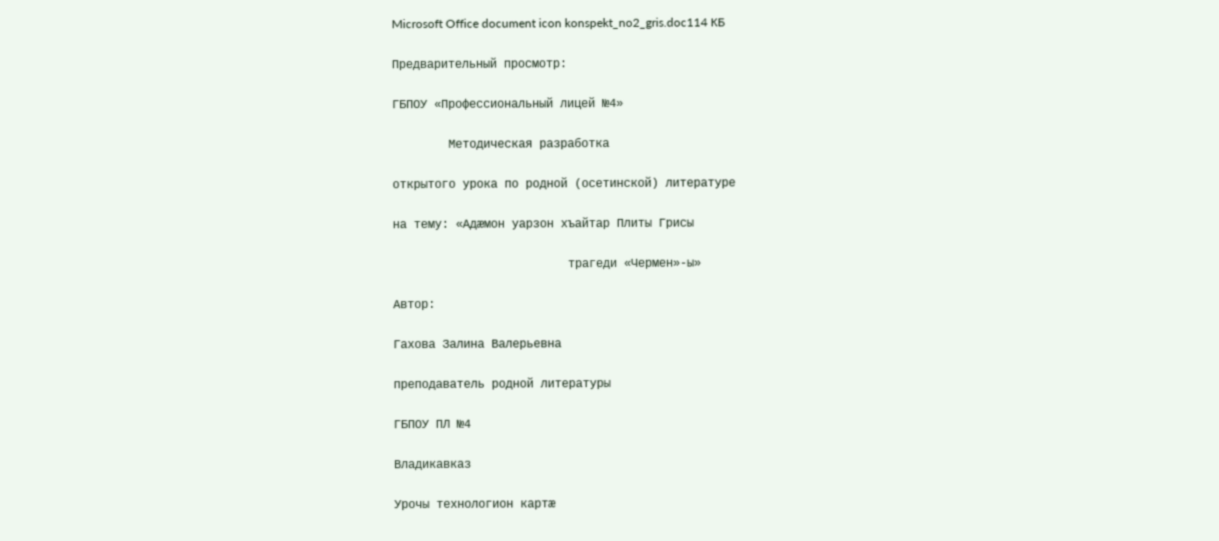Microsoft Office document icon konspekt_no2_gris.doc114 КБ

Предварительный просмотр:

ГБПОУ «Профессиональный лицей №4»

        Методическая разработка

открытого урока по родной (осетинской) литературе

на тему: «Адæмон уарзон хъайтар Плиты Грисы

                         трагеди «Чермен»-ы»

Автор:

Гахова Залина Валерьевна

преподаватель родной литературы

ГБПОУ ПЛ №4

Владикавказ

Урочы технологион картӕ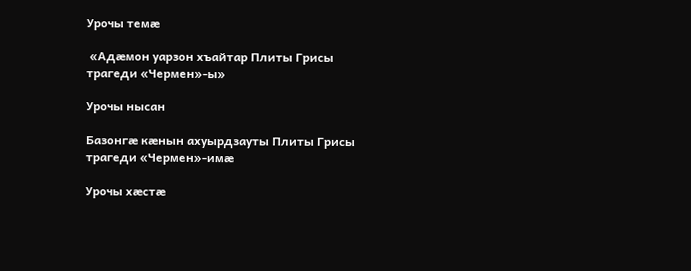Урочы темæ

 «Адæмон уарзон хъайтар Плиты Грисы трагеди «Чермен»-ы»

Урочы нысан

Базонгӕ кӕнын ахуырдзауты Плиты Грисы трагеди «Чермен»-имӕ

Урочы хæстæ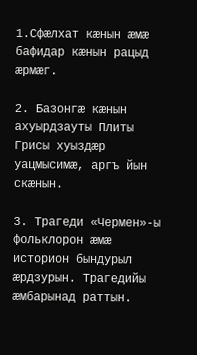1.Сфæлхат кæнын æмæ бафидар кæнын рацыд æрмæг.

2. Базонгæ кæнын ахуырдзауты Плиты Грисы хуыздæр уацмысимæ, аргъ йын скæнын.

3. Трагеди «Чермен»-ы фольклорон æмæ историон бындурыл æрдзурын. Трагедийы æмбарынад раттын.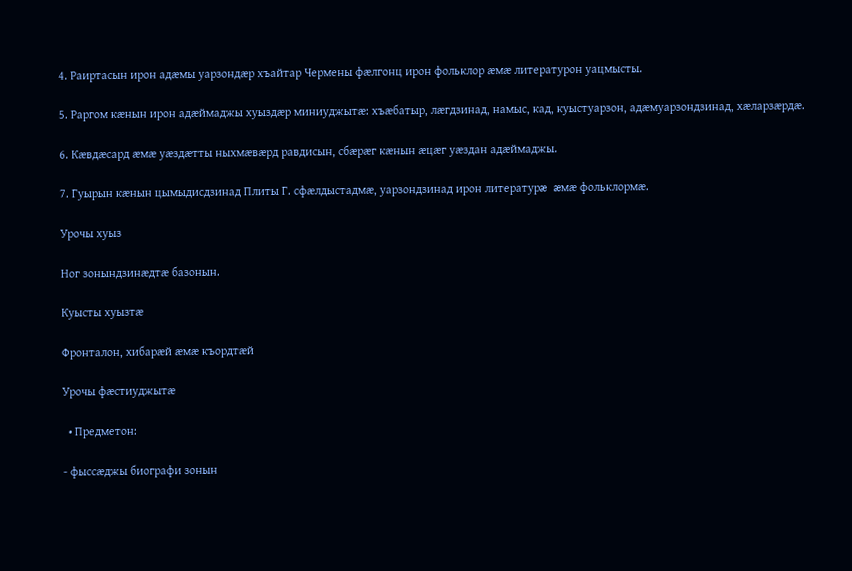4. Раиртасын ирон адæмы уарзондæр хъайтар Чермены фæлгонц ирон фольклор æмæ литературон уацмысты.

5. Раргом кæнын ирон адæймаджы хуыздæр миниуджытæ: хъæбатыр, лæгдзинад, намыс, кад, куыстуарзон, адæмуарзондзинад, хæларзæрдæ.

6. Кæвдæсард æмæ уæздæтты ныхмæвæрд равдисын, сбæрæг кæнын æцæг уæздан адæймаджы.

7. Гуырын кæнын цымыдисдзинад Плиты Г. сфæлдыстадмæ, уарзондзинад ирон литературæ æмæ фольклормæ.

Урочы хуыз

Ног зонындзинӕдтӕ базонын.

Куысты хуызтӕ

Фронталон, хибарӕй ӕмӕ къордтӕй

Урочы фӕстиуджытӕ

  • Предметон:

- фыссæджы биографи зонын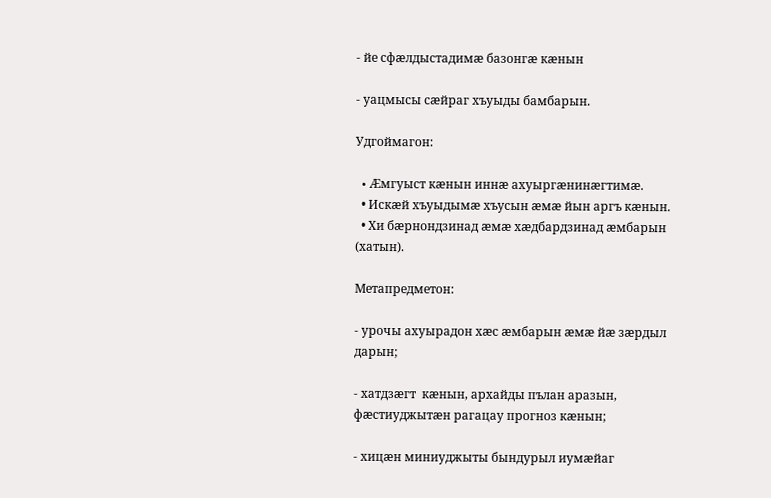- йе сфæлдыстадимæ базонгæ кæнын

- уацмысы сæйраг хъуыды бамбарын.

Удгоймагон:

  • Æмгуыст кæнын иннæ ахуыргæнинæгтимæ.
  • Искæй хъуыдымæ хъусын æмæ йын аргъ кæнын.
  • Хи бæрнондзинад æмæ хæдбардзинад æмбарын (хатын).

Метапредметон:

- урочы ахуырадон хæс æмбарын æмæ йæ зæрдыл дарын;

- хатдзæгт  кæнын, архайды пълан аразын, фæстиуджытæн рагацау прогноз кæнын;

- хицæн миниуджыты бындурыл иумæйаг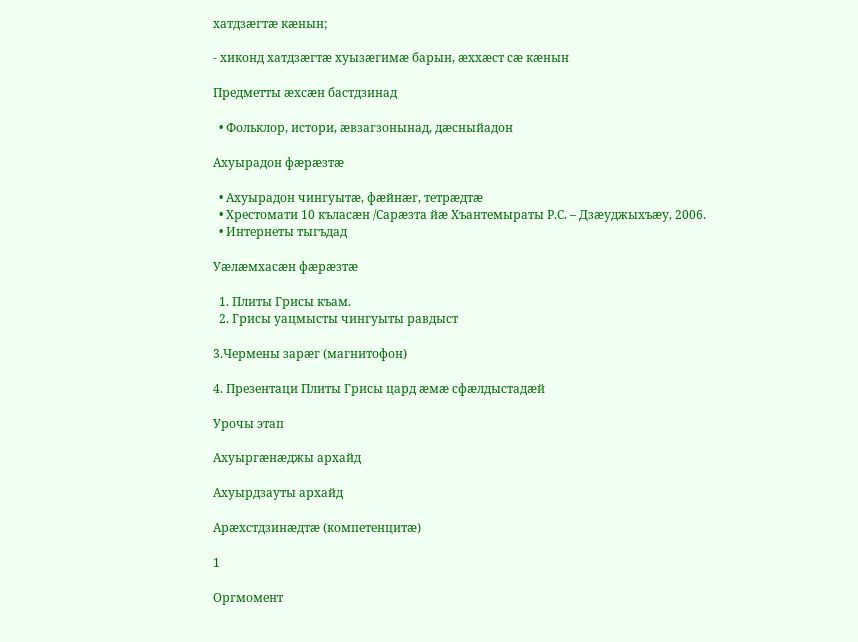хатдзæгтæ кæнын;

- хиконд хатдзæгтæ хуызæгимæ барын, æххæст сæ кæнын

Предметты ӕхсӕн бастдзинад

  • Фольклор, истори, æвзагзонынад, дæсныйадон

Ахуырадон фӕрӕзтӕ

  • Ахуырадон чингуытæ, фæйнæг, тетрæдтæ
  • Хрестомати 10 къласæн /Сарæзта йæ Хъантемыраты Р.С. – Дзæуджыхъæу, 2006.
  • Интернеты тыгъдад

Уӕлӕмхасӕн фӕрӕзтӕ

  1. Плиты Грисы къам.
  2. Грисы уацмысты чингуыты равдыст

3.Чермены зарæг (магнитофон)

4. Презентаци Плиты Грисы цард æмæ сфæлдыстадæй

Урочы этап

Ахуыргӕнӕджы архайд

Ахуырдзауты архайд

Арӕхстдзинӕдтӕ (компетенцитӕ)

1

Оргмомент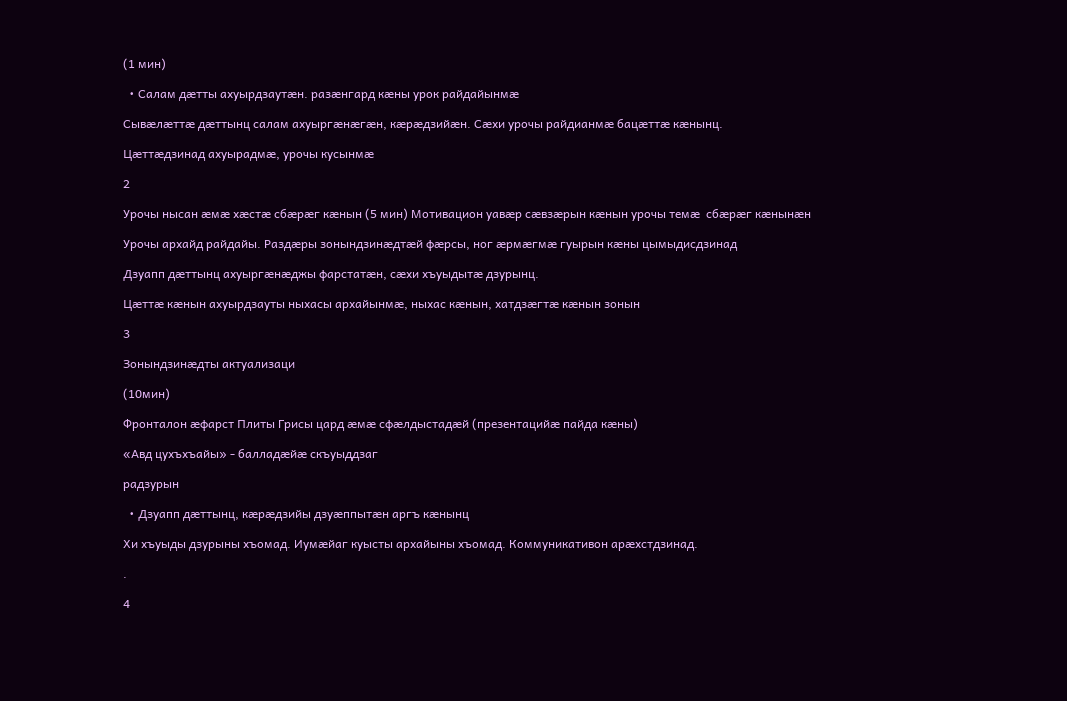(1 мин)

  • Салам дæтты ахуырдзаутæн. разæнгард кæны урок райдайынмæ

Сывæлæттæ дæттынц салам ахуыргæнæгæн, кæрæдзийæн. Сæхи урочы райдианмæ бацæттæ кæнынц.

Цæттæдзинад ахуырадмæ, урочы кусынмæ

2

Урочы нысан æмæ хæстæ сбæрæг кæнын (5 мин) Мотивацион уавæр сæвзæрын кæнын урочы темæ  сбæрæг кæнынæн

Урочы архайд райдайы. Раздæры зонындзинæдтæй фæрсы, ног æрмæгмæ гуырын кæны цымыдисдзинад

Дзуапп дæттынц ахуыргæнæджы фарстатæн, сæхи хъуыдытæ дзурынц.

Цæттæ кæнын ахуырдзауты ныхасы архайынмæ, ныхас кæнын, хатдзæгтæ кæнын зонын

3

Зонындзинæдты актуализаци

(10мин)

Фронталон æфарст Плиты Грисы цард æмæ сфæлдыстадæй (презентацийæ пайда кæны)

«Авд цухъхъайы» - балладæйæ скъуыддзаг

радзурын

  • Дзуапп дæттынц, кæрæдзийы дзуæппытæн аргъ кæнынц

Хи хъуыды дзурыны хъомад. Иумæйаг куысты архайыны хъомад. Коммуникативон арæхстдзинад.

.

4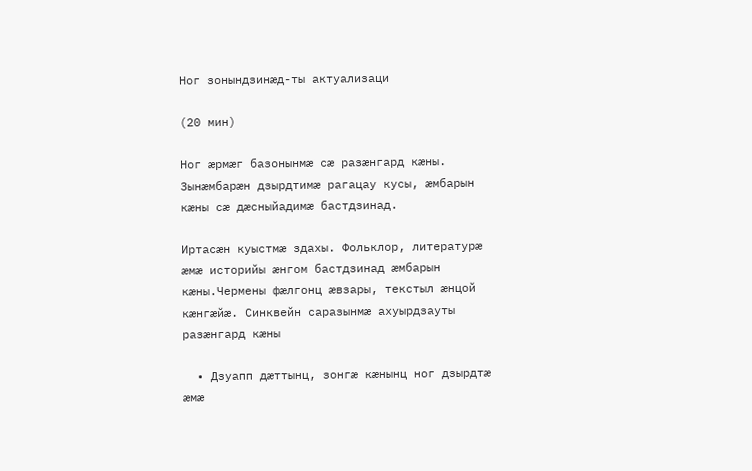Ног зонындзинæд-ты актуализаци

(20 мин)

Ног æрмæг базонынмæ сæ разæнгард кæны. Зынæмбарæн дзырдтимæ рагацау кусы, æмбарын кæны сæ дæсныйадимæ бастдзинад.

Иртасæн куыстмæ здахы. Фольклор, литературæ æмæ историйы æнгом бастдзинад æмбарын кæны.Чермены фæлгонц æвзары, текстыл æнцой кæнгæйæ. Синквейн саразынмæ ахуырдзауты разæнгард кæны

  • Дзуапп дæттынц, зонгæ кæнынц ног дзырдтæ æмæ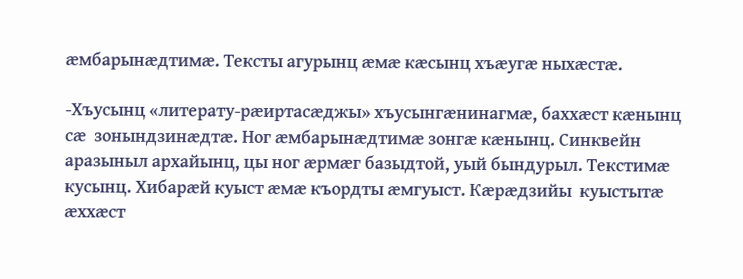æмбарынæдтимæ. Тексты агурынц æмæ кæсынц хъæугæ ныхæстæ.

-Хъусынц «литерату-рæиртасæджы» хъусынгæнинагмæ, баххæст кæнынц сæ  зонындзинæдтæ. Ног æмбарынæдтимæ зонгæ кæнынц. Синквейн аразыныл архайынц, цы ног æрмæг базыдтой, уый бындурыл. Текстимæ кусынц. Хибарæй куыст æмæ къордты æмгуыст. Кæрæдзийы  куыстытæ æххæст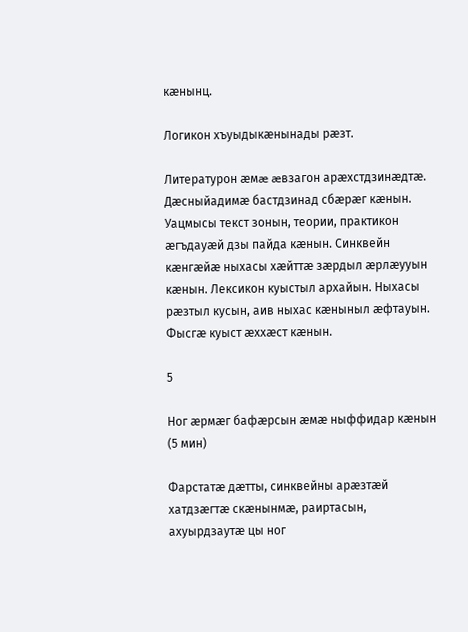кæнынц.

Логикон хъуыдыкæнынады рæзт.

Литературон æмæ æвзагон арæхстдзинæдтæ. Дæсныйадимæ бастдзинад сбæрæг кæнын. Уацмысы текст зонын, теории, практикон æгъдауæй дзы пайда кæнын. Синквейн кæнгæйæ ныхасы хæйттæ зæрдыл æрлæууын кæнын. Лексикон куыстыл архайын. Ныхасы рæзтыл кусын, аив ныхас кæныныл æфтауын. Фысгæ куыст æххæст кæнын.

5

Ног æрмæг бафæрсын æмæ ныффидар кæнын (5 мин)

Фарстатæ дæтты, синквейны арæзтæй хатдзæгтæ скæнынмæ, раиртасын, ахуырдзаутæ цы ног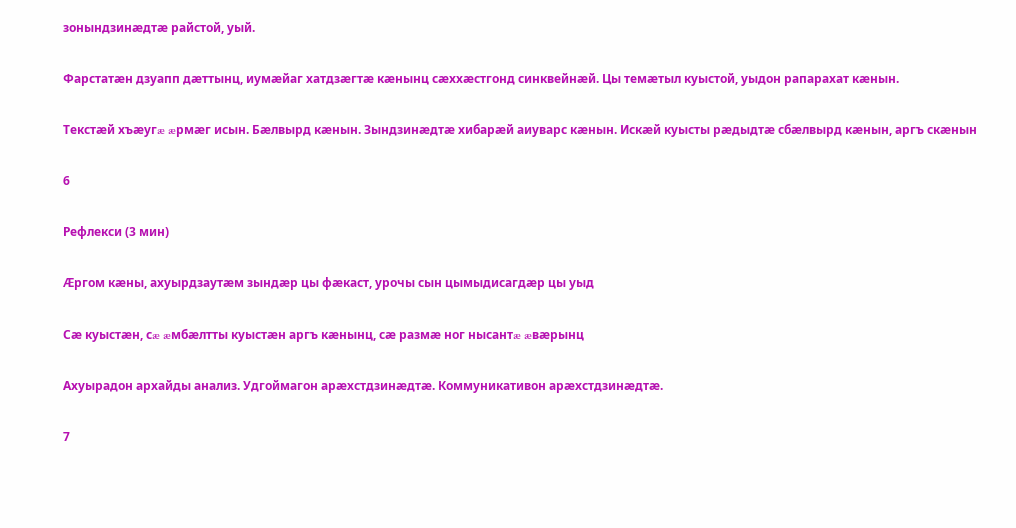зонындзинæдтæ райстой, уый.

Фарстатæн дзуапп дæттынц, иумæйаг хатдзæгтæ кæнынц сæххæстгонд синквейнæй. Цы темæтыл куыстой, уыдон рапарахат кæнын.

Текстæй хъæугæ æрмæг исын. Бæлвырд кæнын. Зындзинæдтæ хибарæй аиуварс кæнын. Искæй куысты рæдыдтæ сбæлвырд кæнын, аргъ скæнын

6

Рефлекси (3 мин)

Æргом кæны, ахуырдзаутæм зындæр цы фæкаст, урочы сын цымыдисагдæр цы уыд

Сæ куыстæн, сæ æмбæлтты куыстæн аргъ кæнынц, сæ размæ ног нысантæ æвæрынц

Ахуырадон архайды анализ. Удгоймагон арæхстдзинæдтæ. Коммуникативон арæхстдзинæдтæ.

7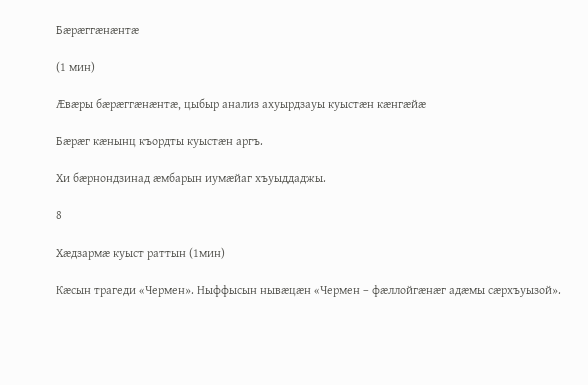Бæрæггæнæнтæ

(1 мин)

Æвæры бæрæггæнæнтæ, цыбыр анализ ахуырдзауы куыстæн кæнгæйæ

Бæрæг кæнынц къордты куыстæн аргъ.

Хи бæрнондзинад æмбарын иумæйаг хъуыддаджы.

8

Хæдзармæ куыст раттын (1мин)

Кæсын трагеди «Чермен». Ныффысын нывæцæн «Чермен – фæллойгæнæг адæмы сæрхъуызой».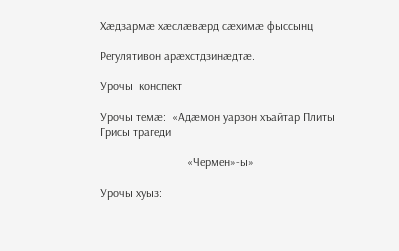Хæдзармæ хæслæвæрд сæхимæ фыссынц

Регулятивон арæхстдзинæдтæ.

Урочы  конспект

Урочы темæ:  «Адæмон уарзон хъайтар Плиты Грисы трагеди

                             «Чермен»-ы»

Урочы хуыз: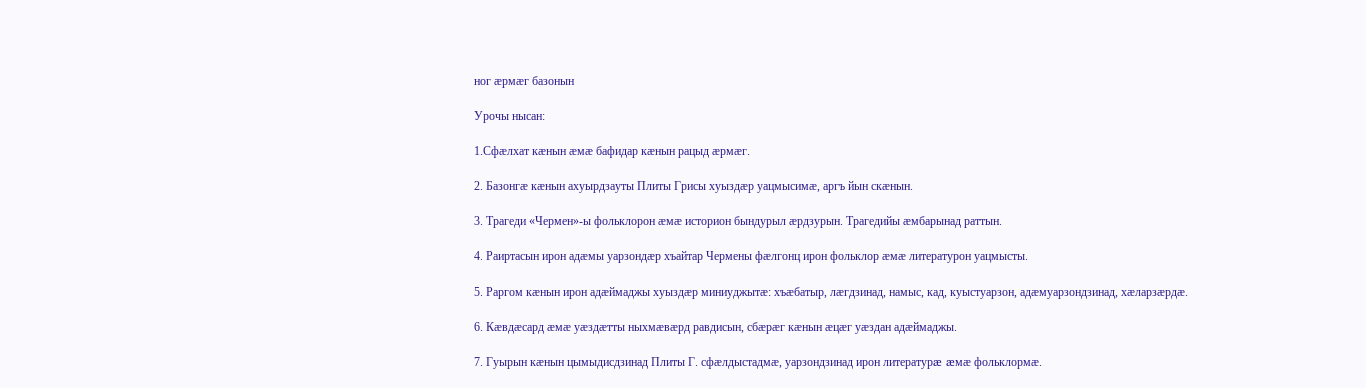ног æрмæг базонын

Урочы нысан:

1.Сфæлхат кæнын æмæ бафидар кæнын рацыд æрмæг.

2. Базонгæ кæнын ахуырдзауты Плиты Грисы хуыздæр уацмысимæ, аргъ йын скæнын.

3. Трагеди «Чермен»-ы фольклорон æмæ историон бындурыл æрдзурын. Трагедийы æмбарынад раттын.

4. Раиртасын ирон адæмы уарзондæр хъайтар Чермены фæлгонц ирон фольклор æмæ литературон уацмысты.

5. Раргом кæнын ирон адæймаджы хуыздæр миниуджытæ: хъæбатыр, лæгдзинад, намыс, кад, куыстуарзон, адæмуарзондзинад, хæларзæрдæ.

6. Кæвдæсард æмæ уæздæтты ныхмæвæрд равдисын, сбæрæг кæнын æцæг уæздан адæймаджы.

7. Гуырын кæнын цымыдисдзинад Плиты Г. сфæлдыстадмæ, уарзондзинад ирон литературæ æмæ фольклормæ.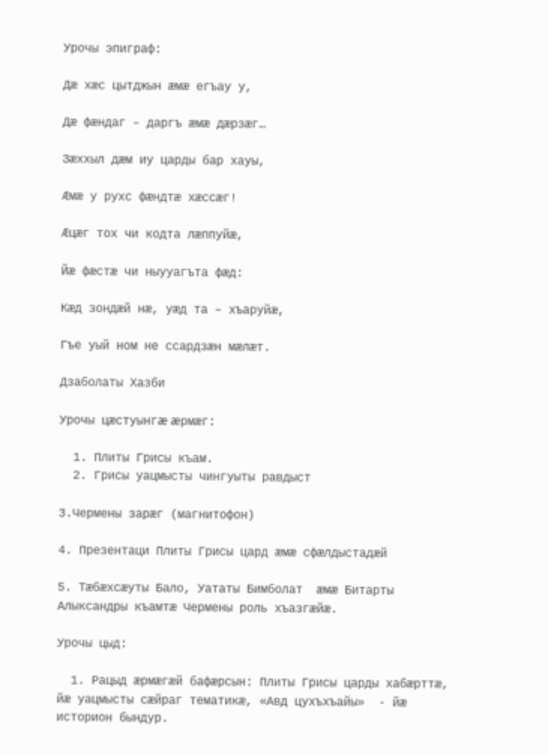Урочы эпиграф:

Дæ хæс цытджын æмæ егъау у,

Дæ фæндаг – даргъ æмæ дæрзæг…

Зæххыл дæм иу царды бар хауы,

Æмæ у рухс фæндтæ хæссæг!

Ӕцæг тох чи кодта лæппуйæ,

Йæ фæстæ чи ныууагъта фæд:

Кæд зондæй нæ, уæд та – хъаруйæ,

Гъе уый ном не ссардзæн мæлæт.

Дзаболаты Хазби

Урочы цæстуынгæ æрмæг:

  1. Плиты Грисы къам.
  2. Грисы уацмысты чингуыты равдыст

3.Чермены зарæг (магнитофон)

4. Презентаци Плиты Грисы цард æмæ сфæлдыстадæй

5. Тæбæхсæуты Бало, Уататы Бимболат  æмæ Битарты Алыксандры къамтæ Чермены роль хъазгæйæ.

Урочы цыд:

  1. Рацыд æрмæгæй бафæрсын: Плиты Грисы царды хабæрттæ, йæ уацмысты сæйраг тематикæ, «Авд цухъхъайы»  - йæ историон бындур.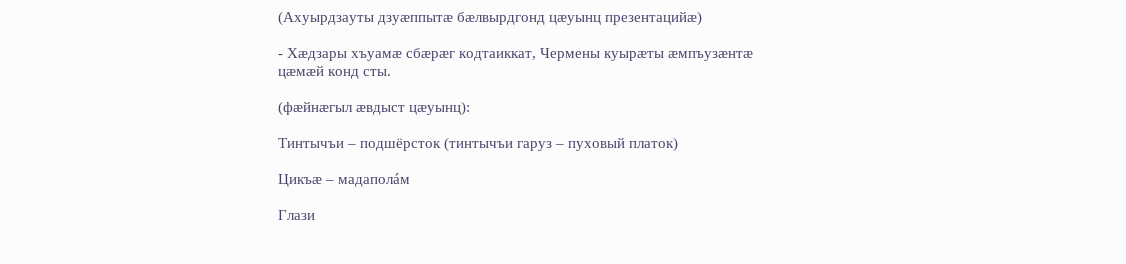(Ахуырдзауты дзуӕппытӕ бӕлвырдгонд цӕуынц презентацийӕ)

- Хæдзары хъуамæ сбæрæг кодтаиккат, Чермены куырæты æмпъузæнтæ цæмæй конд сты.

(фӕйнӕгыл ӕвдыст цӕуынц):

Тинтычъи – подшёрсток (тинтычъи гаруз – пуховый платок)

Цикъæ – мадаполáм

Глази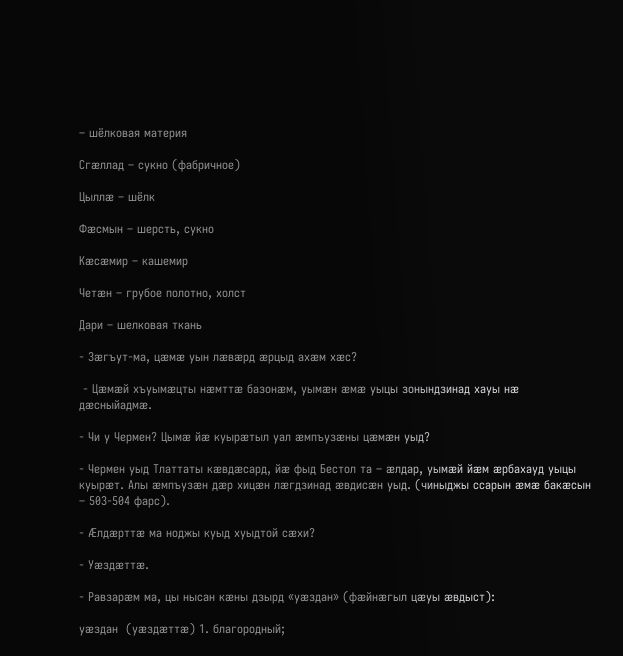– шёлковая материя

Сгæллад – сукно (фабричное)

Цыллæ – шёлк

Фæсмын – шерсть, сукно

Кæсæмир – кашемир

Четæн – грубое полотно, холст

Дари – шелковая ткань

- Зæгъут-ма, цæмæ уын лæвæрд æрцыд ахæм хæс?

 - Цæмæй хъуымæцты нæмттæ базонæм, уымæн æмæ уыцы зонындзинад хауы нæ дæсныйадмæ.

- Чи у Чермен? Цымæ йæ куырæтыл уал æмпъузæны цæмæн уыд?

- Чермен уыд Тлаттаты кæвдæсард, йæ фыд Бестол та – æлдар, уымæй йæм æрбахауд уыцы куырæт. Алы æмпъузæн дæр хицæн лæгдзинад æвдисæн уыд. (чиныджы ссарын æмæ бакæсын – 503-504 фарс).

- Ӕлдæрттæ ма ноджы куыд хуыдтой сæхи?

- Уæздæттæ.

- Равзарæм ма, цы нысан кæны дзырд «уæздан» (фæйнæгыл цæуы æвдыст):

уæздан  (уæздæттæ) 1. благородный;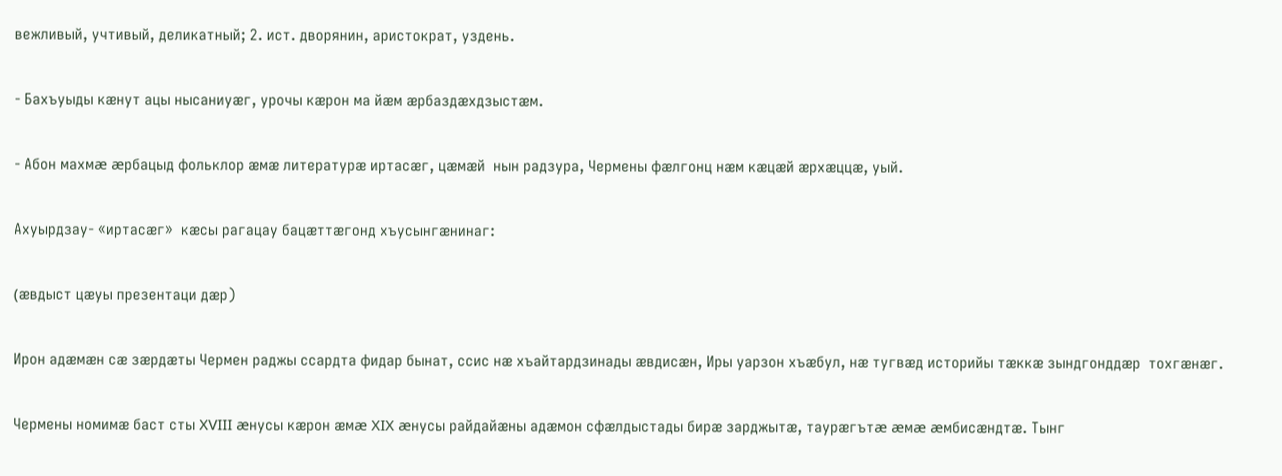вежливый, учтивый, деликатный; 2. ист. дворянин, аристократ, уздень.

- Бахъуыды кæнут ацы нысаниуæг, урочы кæрон ма йæм æрбаздæхдзыстæм.

- Абон махмæ æрбацыд фольклор æмæ литературæ иртасæг, цæмæй  нын радзура, Чермены фæлгонц нæм кæцæй æрхæццæ, уый.

Ахуырдзау- «иртасæг»  кæсы рагацау бацæттæгонд хъусынгæнинаг:

(æвдыст цæуы презентаци дæр)

Ирон адæмæн сæ зæрдæты Чермен раджы ссардта фидар бынат, ссис нæ хъайтардзинады æвдисæн, Иры уарзон хъæбул, нæ тугвæд историйы тæккæ зындгонддæр  тохгæнæг.

Чермены номимæ баст сты XVIII æнусы кæрон æмæ XIX æнусы райдайæны адæмон сфæлдыстады бирæ зарджытæ, таурæгътæ æмæ æмбисæндтæ. Тынг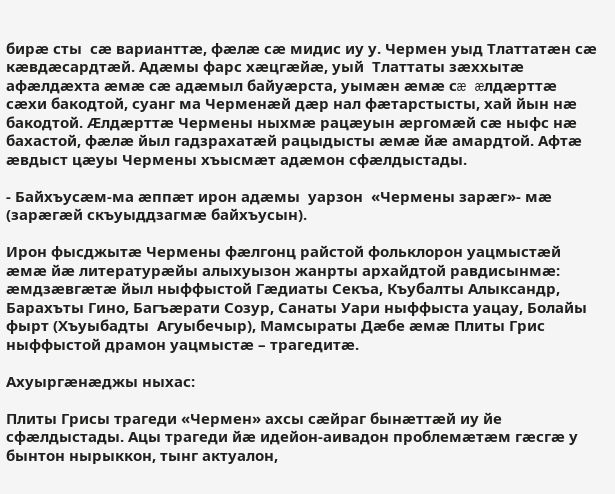бирæ сты  сæ варианттæ, фæлæ сæ мидис иу у. Чермен уыд Тлаттатæн сæ кæвдæсардтæй. Адæмы фарс хæцгæйæ, уый  Тлаттаты зæххытæ афæлдæхта æмæ сæ адæмыл байуæрста, уымæн æмæ сæ æлдæрттæ сæхи бакодтой, суанг ма Черменæй дæр нал фæтарстысты, хай йын нæ бакодтой. Æлдæрттæ Чермены ныхмæ рацæуын æргомæй сæ ныфс нæ бахастой, фæлæ йыл гадзрахатæй рацыдысты æмæ йæ амардтой. Афтæ æвдыст цæуы Чермены хъысмæт адæмон сфæлдыстады.

- Байхъусæм-ма æппæт ирон адæмы  уарзон  «Чермены зарæг»- мæ (зарæгæй скъуыддзагмæ байхъусын).

Ирон фысджытæ Чермены фæлгонц райстой фольклорон уацмыстæй æмæ йæ литературæйы алыхуызон жанрты архайдтой равдисынмæ: æмдзæвгæтæ йыл ныффыстой Гæдиаты Секъа, Къубалты Алыксандр, Барахъты Гино, Багъæрати Созур, Санаты Уари ныффыста уацау, Болайы фырт (Хъуыбадты  Агуыбечыр), Мамсыраты Дæбе æмæ Плиты Грис  ныффыстой драмон уацмыстæ – трагедитæ.

Ахуыргæнæджы ныхас:

Плиты Грисы трагеди «Чермен» ахсы сæйраг бынæттæй иу йе сфæлдыстады. Ацы трагеди йæ идейон-аивадон проблемæтæм гæсгæ у бынтон нырыккон, тынг актуалон,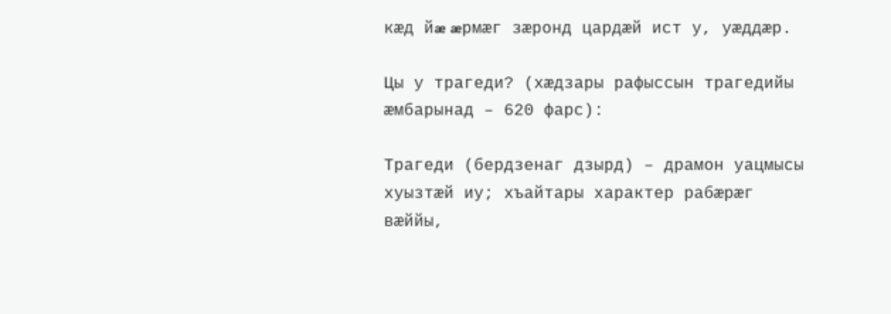кæд йæ æрмæг зæронд цардæй ист у, уæддæр.

Цы у трагеди? (хæдзары рафыссын трагедийы æмбарынад – 620 фарс):

Трагеди (бердзенаг дзырд) – драмон уацмысы хуызтæй иу; хъайтары характер рабæрæг вæййы,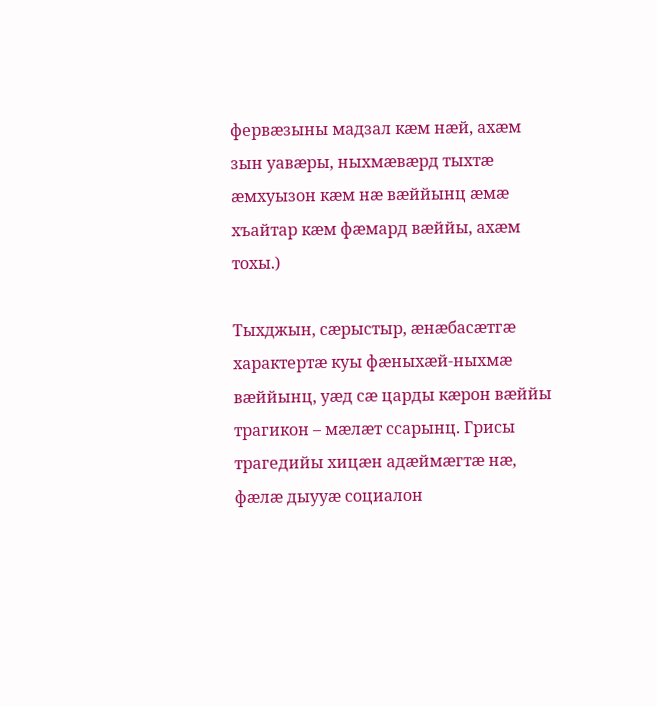фервæзыны мадзал кæм нæй, ахæм зын уавæры, ныхмæвæрд тыхтæ æмхуызон кæм нæ вæййынц æмæ хъайтар кæм фæмард вæййы, ахæм тохы.)

Тыхджын, сæрыстыр, æнæбасæтгæ характертæ куы фæныхæй-ныхмæ вæййынц, уæд сæ царды кæрон вæййы трагикон – мæлæт ссарынц. Грисы трагедийы хицæн адæймæгтæ нæ, фæлæ дыууæ социалон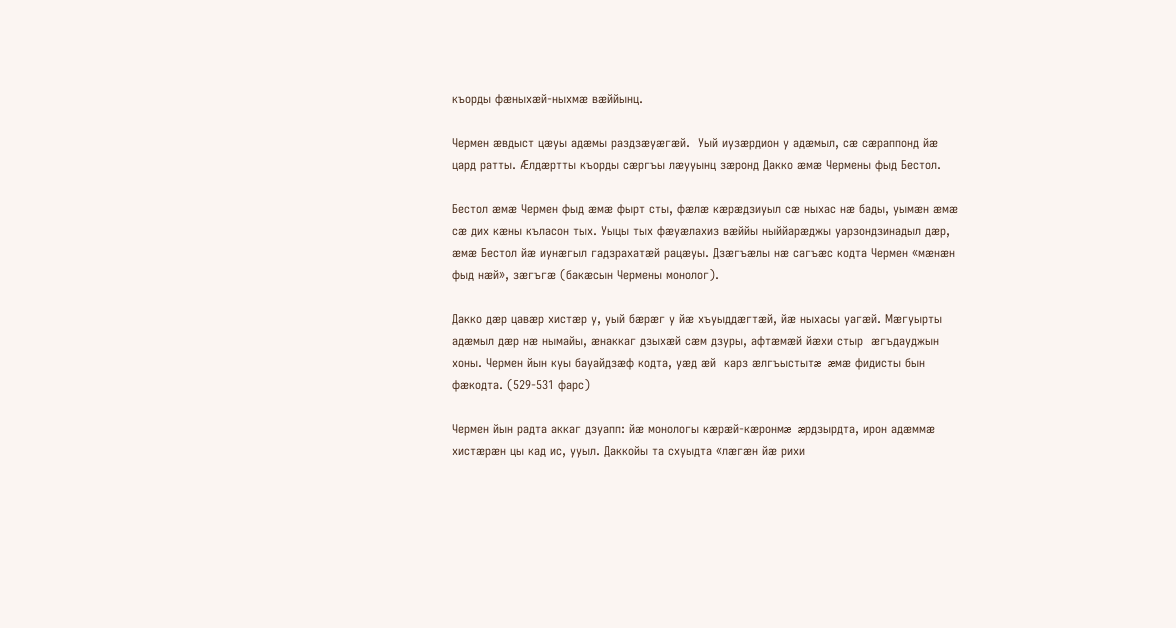къорды фæныхæй-ныхмæ вæййынц.

Чермен æвдыст цæуы адæмы раздзæуæгæй.  Уый иузæрдион у адæмыл, сæ сæраппонд йæ цард ратты. Æлдæртты къорды сæргъы лæууынц зæронд Дакко æмæ Чермены фыд Бестол.

Бестол æмæ Чермен фыд æмæ фырт сты, фæлæ кæрæдзиуыл сæ ныхас нæ бады, уымæн æмæ сæ дих кæны къласон тых. Уыцы тых фæуæлахиз вæййы ныййарæджы уарзондзинадыл дæр, æмæ Бестол йæ иунæгыл гадзрахатæй рацæуы. Дзæгъæлы нæ сагъæс кодта Чермен «мæнæн фыд нæй», зæгъгæ (бакæсын Чермены монолог).

Дакко дæр цавæр хистæр у, уый бæрæг у йæ хъуыддæгтæй, йæ ныхасы уагæй. Мæгуырты адæмыл дæр нæ нымайы, æнаккаг дзыхæй сæм дзуры, афтæмæй йæхи стыр  æгъдауджын хоны. Чермен йын куы бауайдзæф кодта, уæд æй  карз æлгъыстытæ æмæ фидисты бын фæкодта. (529-531 фарс)

Чермен йын радта аккаг дзуапп: йæ монологы кæрæй-кæронмæ æрдзырдта, ирон адæммæ хистæрæн цы кад ис, ууыл. Даккойы та схуыдта «лæгæн йæ рихи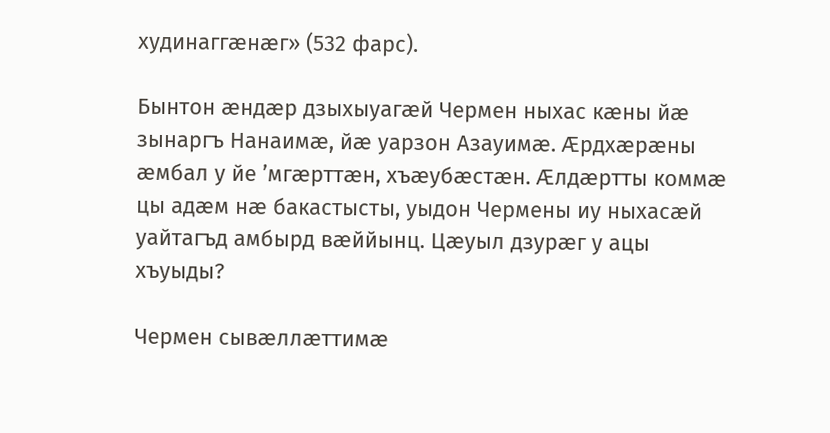худинаггæнæг» (532 фарс).

Бынтон æндæр дзыхыуагæй Чермен ныхас кæны йæ зынаргъ Нанаимæ, йæ уарзон Азауимæ. Æрдхæрæны æмбал у йе ʼмгæрттæн, хъæубæстæн. Æлдæртты коммæ цы адæм нæ бакастысты, уыдон Чермены иу ныхасæй уайтагъд амбырд вæййынц. Цæуыл дзурæг у ацы хъуыды?

Чермен сывæллæттимæ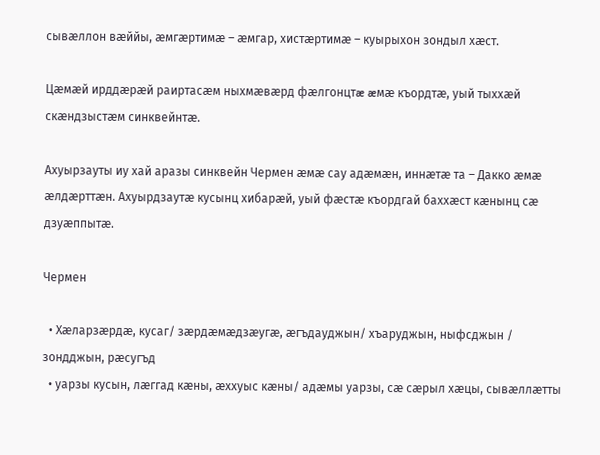сывæллон вæййы, æмгæртимæ – æмгар, хистæртимæ – куырыхон зондыл хæст.

Цæмæй ирддæрæй раиртасæм ныхмæвæрд фæлгонцтæ æмæ къордтæ, уый тыххæй скæндзыстæм синквейнтæ.

Ахуырзауты иу хай аразы синквейн Чермен æмæ сау адæмæн, иннæтæ та – Дакко æмæ æлдæрттæн. Ахуырдзаутæ кусынц хибарæй, уый фæстæ къордгай баххæст кæнынц сæ дзуæппытæ.

Чермен

  • Хæларзæрдæ, кусаг/ зæрдæмæдзæугæ, æгъдауджын/ хъаруджын, ныфсджын / зондджын, рæсугъд
  • уарзы кусын, лæггад кæны, æххуыс кæны/ адæмы уарзы, сæ сæрыл хæцы, сывæллæтты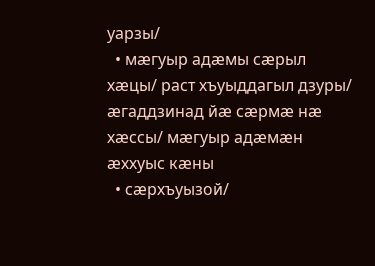уарзы/
  • мæгуыр адæмы сæрыл хæцы/ раст хъуыддагыл дзуры/ æгаддзинад йæ сæрмæ нæ хæссы/ мæгуыр адæмæн æххуыс кæны
  • сæрхъуызой/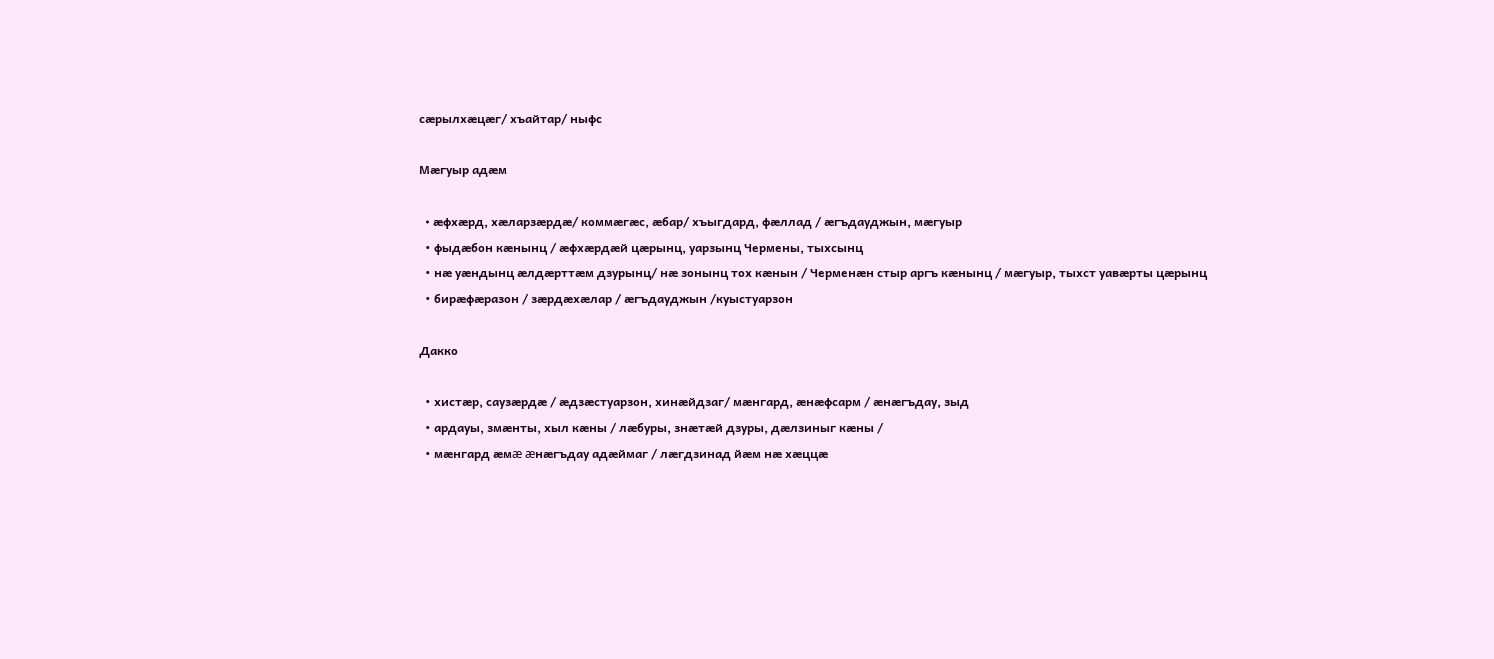сæрылхæцæг/ хъайтар/ ныфс

Мæгуыр адæм

  • æфхæрд, хæларзæрдæ/ коммæгæс, æбар/ хъыгдард, фæллад / æгъдауджын, мæгуыр
  • фыдæбон кæнынц / æфхæрдæй цæрынц, уарзынц Чермены, тыхсынц
  • нæ уæндынц æлдæрттæм дзурынц/ нæ зонынц тох кæнын / Черменæн стыр аргъ кæнынц / мæгуыр, тыхст уавæрты цæрынц
  • бирæфæразон / зæрдæхæлар / æгъдауджын /куыстуарзон

Дакко

  • хистæр, саузæрдæ / æдзæстуарзон, хинæйдзаг/ мæнгард, æнæфсарм / æнæгъдау, зыд
  • ардауы, змæнты, хыл кæны / лæбуры, знæтæй дзуры, дæлзиныг кæны /
  • мæнгард æмæ æнæгъдау адæймаг / лæгдзинад йæм нæ хæццæ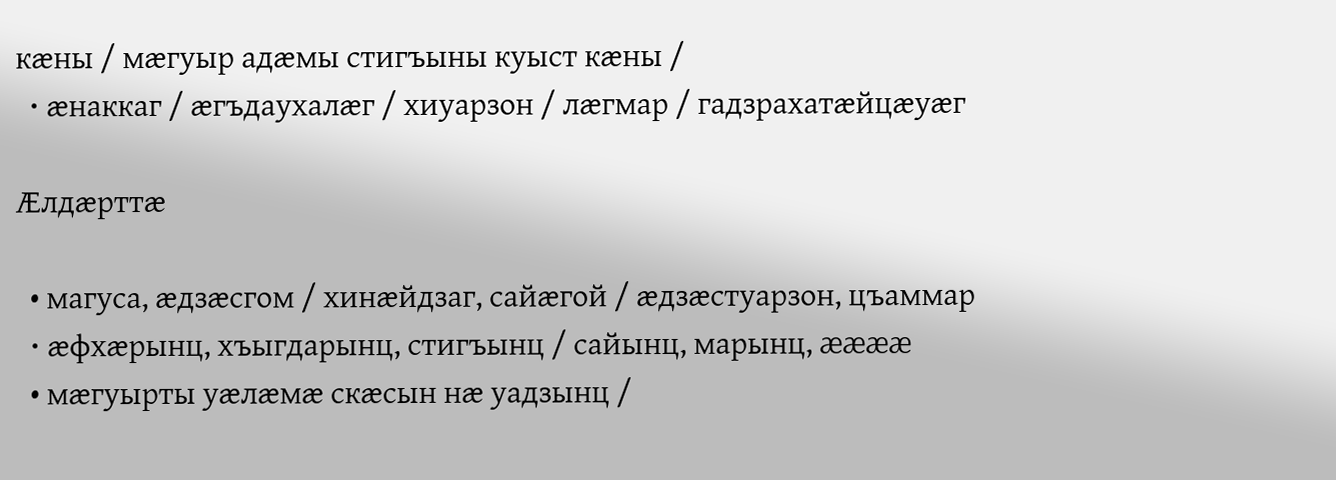кæны / мæгуыр адæмы стигъыны куыст кæны /
  • æнаккаг / æгъдаухалæг / хиуарзон / лæгмар / гадзрахатæйцæуæг

Ӕлдæрттæ

  • магуса, æдзæсгом / хинæйдзаг, сайæгой / æдзæстуарзон, цъаммар
  • æфхæрынц, хъыгдарынц, стигъынц / сайынц, марынц, ææææ
  • мæгуырты уæлæмæ скæсын нæ уадзынц /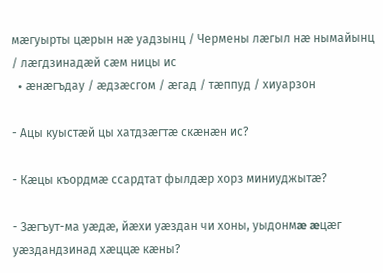мæгуырты цæрын нæ уадзынц / Чермены лæгыл нæ нымайынц / лæгдзинадæй сæм ницы ис
  • æнæгъдау / æдзæсгом / æгад / тæппуд / хиуарзон

- Ацы куыстæй цы хатдзæгтæ скæнæн ис?

- Кæцы къордмæ ссардтат фылдæр хорз миниуджытæ?

- Зæгъут-ма уæдæ, йæхи уæздан чи хоны, уыдонмæ æцæг уæздандзинад хæццæ кæны?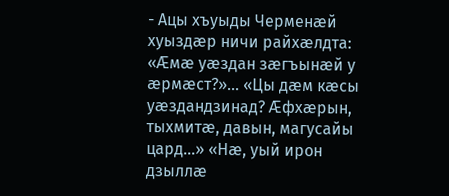- Ацы хъуыды Черменæй хуыздæр ничи райхæлдта: «Ӕмæ уæздан зæгъынæй у æрмæст?»… «Цы дæм кæсы уæздандзинад? Æфхæрын, тыхмитæ, давын, магусайы цард…» «Нæ, уый ирон дзыллæ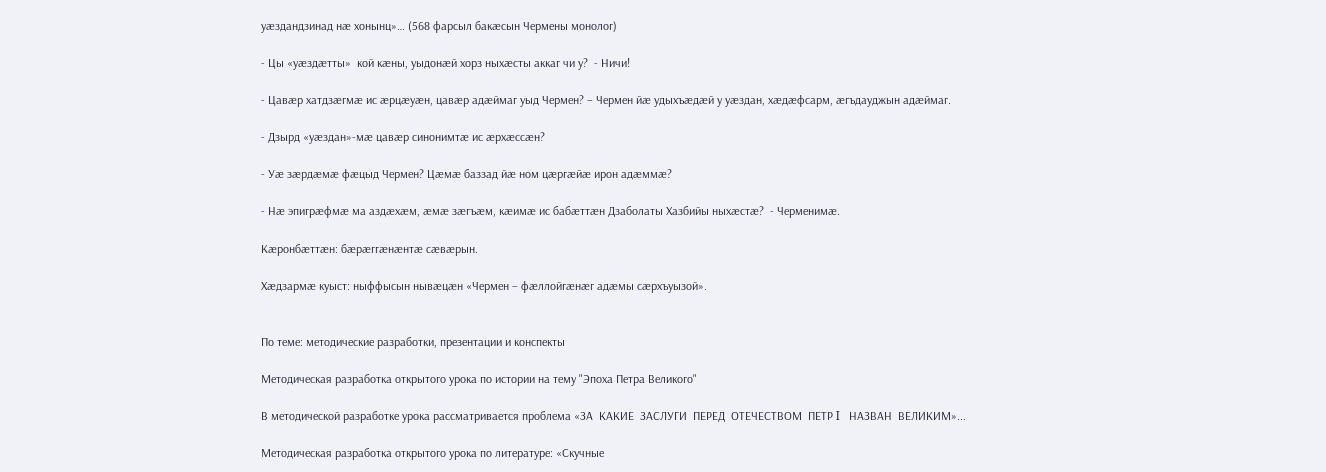уæздандзинад нæ хонынц»… (568 фарсыл бакæсын Чермены монолог)

- Цы «уæздæтты»  кой кæны, уыдонæй хорз ныхæсты аккаг чи у?  - Ничи!

- Цавæр хатдзæгмæ ис æрцæуæн, цавæр адæймаг уыд Чермен? – Чермен йæ удыхъæдæй у уæздан, хæдæфсарм, æгъдауджын адæймаг.

- Дзырд «уæздан»-мæ цавæр синонимтæ ис æрхæссæн?

- Уæ зæрдæмæ фæцыд Чермен? Цæмæ баззад йæ ном цæргæйæ ирон адæммæ?

- Нæ эпигрæфмæ ма аздæхæм, æмæ зæгъæм, кæимæ ис бабæттæн Дзаболаты Хазбийы ныхæстæ?  - Черменимæ.

Кæронбæттæн: бæрæггæнæнтæ сæвæрын.

Хæдзармæ куыст: ныффысын нывæцæн «Чермен – фæллойгæнæг адæмы сæрхъуызой».


По теме: методические разработки, презентации и конспекты

Методическая разработка открытого урока по истории на тему "Эпоха Петра Великого"

В методической разработке урока рассматривается проблема «ЗА  КАКИЕ  ЗАСЛУГИ  ПЕРЕД  ОТЕЧЕСТВОМ  ПЕТР I   НАЗВАН  ВЕЛИКИМ»...

Методическая разработка открытого урока по литературе: «Скучные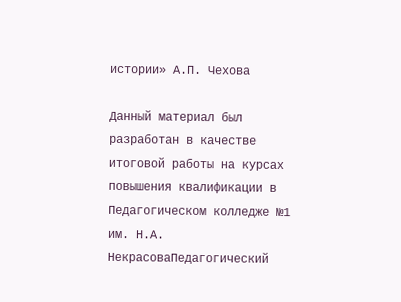истории» А.П. Чехова

Данный материал был разработан в качестве итоговой работы на курсах повышения квалификации в Педагогическом колледже №1 им. Н.А. НекрасоваПедагогический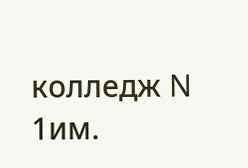колледж N 1им.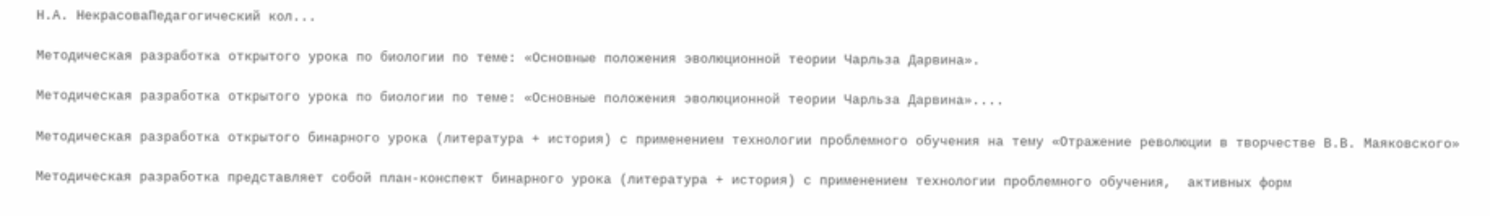Н.А. НекрасоваПедагогический кол...

Методическая разработка открытого урока по биологии по теме: «Основные положения эволюционной теории Чарльза Дарвина».

Методическая разработка открытого урока по биологии по теме: «Основные положения эволюционной теории Чарльза Дарвина»....

Методическая разработка открытого бинарного урока (литература + история) с применением технологии проблемного обучения на тему «Отражение революции в творчестве В.В. Маяковского»

Методическая разработка представляет собой план-конспект бинарного урока (литература + история) с применением технологии проблемного обучения,  активных форм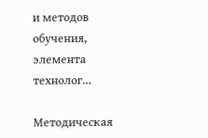и методов обучения, элемента технолог...

Методическая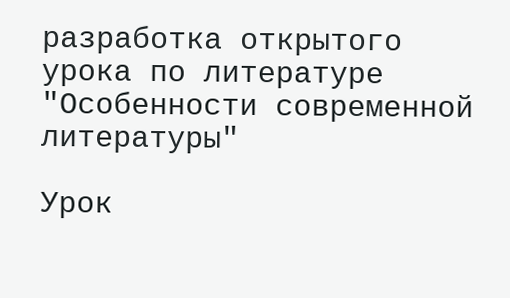разработка открытого урока по литературе "Особенности современной литературы"

Урок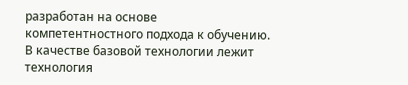разработан на основе компетентностного подхода к обучению. В качестве базовой технологии лежит технология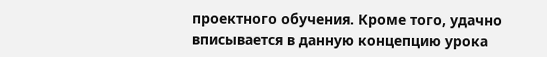проектного обучения. Кроме того, удачно вписывается в данную концепцию урока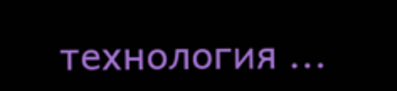технология ...